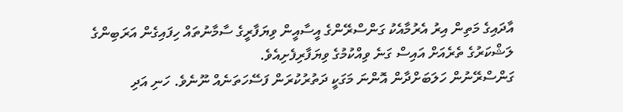އާދައިގެ މަތިން އިރު އެރުމާއެކު ގަންސްރޭންގެ އީސާއީން ވިޔަފާރީގެ ސާމާނުތައް ހިފައިގެން އަރަބިންގެ ލަޝްކަރުގެ ތެރެއަށް އައިސް ގަނެ ވިއްކުމުގެ ވިޔަފާރިފެށިއެވެ.
ގަންސްރޭނުން ހަލަބަށްދާން އޮންނަ މަގަކީ ދަތުރުކުރަން ފަސޭހަތަނެއް ނޫނެވެ. ހަނި އަދި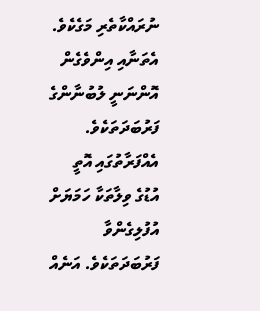ނުރައްކާތެރި މަގެކެވެ. އެތަނާއި އިންވެގެން އޮންނަނީ ލުބުނާންގެ ފަރުބަދަތަކެވެ. އެއްފަރާތުގައި އޮތީ އުޑުގެ ވިލާތަކާ ހަމަޔަށް އުފުލިގެންވާ ފަރުބަދަތަކެވެ. އަނެއް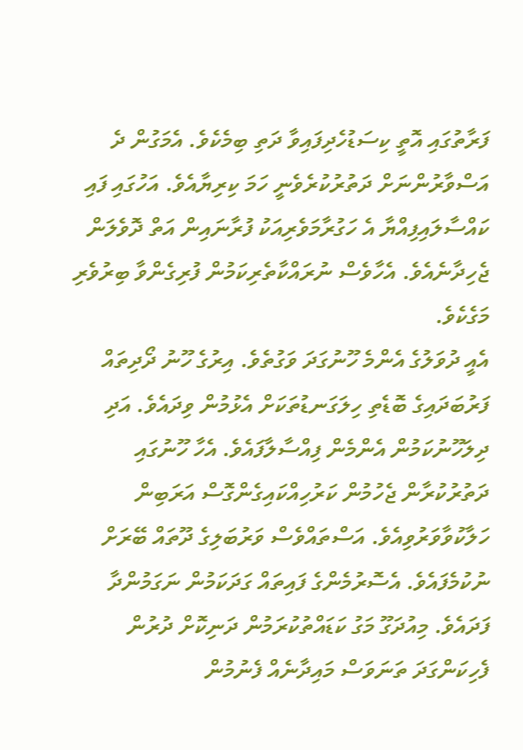ފަރާތުގައި އޮތީ ކިސަޑުހެދިފައިވާ ދަތި ބިމެކެވެ. އެމަގުން ދެ އަސްވާރުންނަށް ދަތުރުކުރެވެނީ ހަމަ ކިރިޔާއެވެ. އަހުގައި ފައި ކައްސާލައިފިއްޔާ އެ ހަގުރާމަވެރިއަކު ފުރާނައިން އަތް ދޮވެލަން ޖެހިދާނެއެވެ. އެހާވެސް ނުރައްކާތެރިކަމުން ފުރިގެންވާ ބިރުވެރި މަގެކެވެ.
އެއީ ދުވަލުގެ އެންމެ ހޫނުގަދަ ވަގުތެވެ. އިރުގެ ހޫނު ދޯދިތައް ފަރުބަދައިގެ ބޮޑެތި ހިލަގަނޑުތަކަށް އެޅުމުން ވިދައެވެ. އަދި ދިލަހޫނުކަމުން އެންމެން ފިއްސާލާފައެވެ. އެހާ ހޫނުގައި ދަތުރުކުރާން ޖެހުމުން ކަރުހިއްކައިގެންގޮސް އަރަބިން ހަލާކުވާވަރުވިއެވެ. އަސްތައްވެސް ވަރުބަލިގެ ދޫތައް ބޭރަށް ނުކުމެފައެވެ. އެސޮރުމެންގެ ފައިތައް ގަދަކަމުން ނަގަމުންދާ ފަދައެވެ. މިއުދަގޫ މަގު ކަޑައްތުކުރަމުން ދަނިކޮށް ދުރުން ފެހިކަންގަދަ ތަނަވަސް މައިދާނެއް ފެނުމުން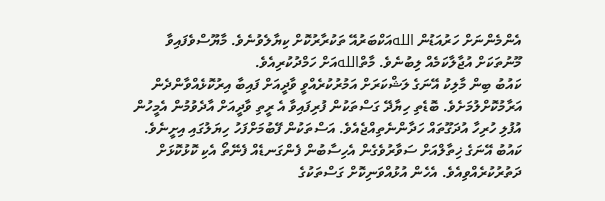އެންމެންނަށް ހަރުއަޑުން اللهއަކްބަރުއޭ ތަކުރާރުކޮށް ކިޔާލެވުނެވެ. މާޔޫސްވެފައިވާ މޫނުތަކަށް އުޖާލާކަމެއް ލިބުނެވެ. މާތްاللهއަށް ހަމްދުކުރިއެވެ.
ކައުބު ބިން މާލިކު އޭނަގެ ލަޝްކަރަށް އަމުރުކުރެއްވީ ވާދީއަށް ފައިބާ އިރުކޮޅެއްވާންދެން އަރާމުކޮށްލުމަށެވެ. ބޮޑެތި ހިޔާދޭ ގަސްތަކުން ފުރިފައިވާ އެ ރީތި ވާދީއަށް އާދެވުމުން އެމީހުން އުފުލި ހުރިހާ އުދަގޫތައް ހަދާންނެތިއްޖެއެވެ. އަސްތަކުން ފޭބުމަށްފަހު ހިޔަލުގައި އިށީނެވެ. ކައުބު އޭނަގެ ޚިތާލްއަށް ސަވާރުވެގެން އެހިސާބުން ފެންގަނޑެއް ފެނޭތޯ އެކި ކޮޅުކޮޅަށް ދަތުރުކުރެއްވިއެވެ. އެހެން އުޅުއްވަނިކޮށް ގަސްތަކުގެ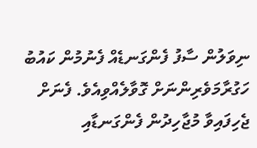ނިވަލުން ސާފު ފެންގަނޑެއް ފެނުމުން ކައުބު ހަގުރާމަވެރިންނަށް ގޮވާލެއްވިއެވެ. ފެނަށް ޖެހިފައިވާ މުޖާހިދުން ފެންގަނޑާއި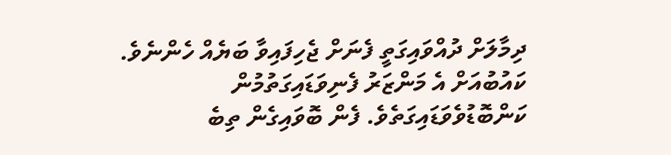ދިމާލަށް ދުއްވައިގަތީ ފެނަށް ޖެހިފައިވާ ބަޔެއް ހެންނެވެ. ކައުބުއަށް އެ މަންޒަރު ފެނިވަޑައިގަތުމުން ކަންބޮޑުވެވަޑައިގަތެވެ. ފެން ބޮވައިގެން ތިބެ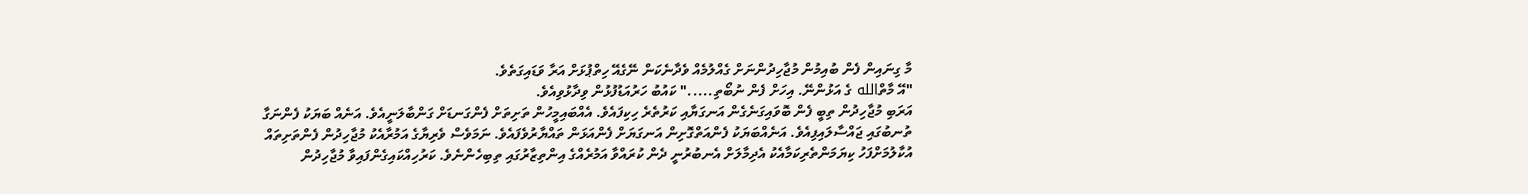މާ ގިނައިން ފެން ބުއިމުން މުޖާހިދުންނަށް ގެއްލުމެއް ވެދާނެކަން ނޭގެއޭ ހިތްޕުޅަށް އަރާ ވަޑައިގަތެވެ.
"އޭ މާތްالله ގެ އަޅުންނޭ. އިހަށް ފެން ނުބޯތި....." ކައުބު ހަރުއަޑުފުޅުން ވިދާޅުވިއެވެ.
އަރަބި މުޖާހިދުން ތިބީ ފެން ބޮވައިގަނެގެން އަނގަޔާއި ކަރުތެރެ ހިކިފައެވެ. އެއްބައިމީހުން ތަށިތަށް ފެންގަނޑަށް ގަންބާލަނީއެވެ. އަނެއް ބަޔަކު ފެންނަގާ ތުނބުގައި ޖައްސާލައިފިއެވެ. އަނެއްބަޔަކު ފެންއަތްގޮށިން އަނގަޔަށް ފެންއަޅަން ތައްޔާރުވެފައެވެ. ނަމަވެސް ވެރިޔާގެ އަމުރާއެކު މުޖާހިދުން ފެންތަށިތައް އުކާލުމަށްފަހު ކިޔަމަންތެރިކަމާއެކު އެދިމާލަށް އެނބުރުނީ ދެން ކުރައްވާ އަމުރެއްގެ އިންތިޒާރުގައި ތިބިހެންނެވެ. ކަރުހިއްކައިގެންފައިވާ މުޖާހިދުން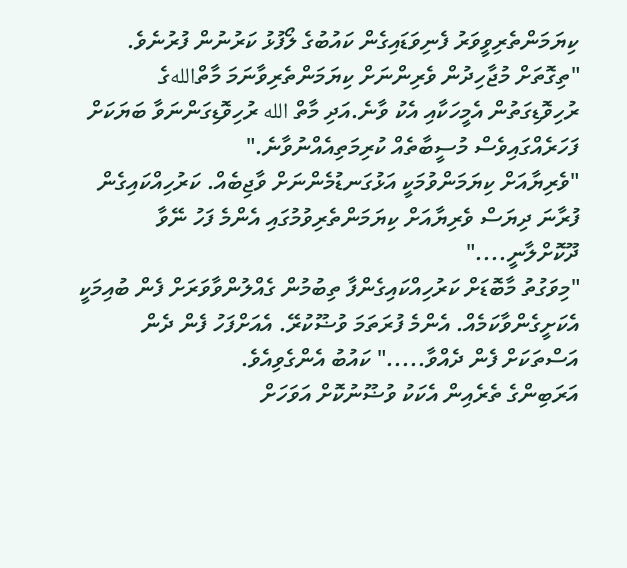ކިޔަމަންތެރިވީވަރު ފެނިވަޑައިގެން ކައުބުގެ ލޯފުޅު ކަރުނުން ފުރުނެވެ.
"ތިގޮތަށް މުޖާހިދުން ވެރިންނަށް ކިޔަމަންތެރިވާނަމަ މާތްاللهގެ ރުހިވޮޑިގަތުން އެމީހަކާއި އެކު ވާނެ.އަދި މާތް الله ރުހިވޮޑިގަންނަވާ ބަޔަކަށް ފަހަރެއްގައިވެސް މުސީބާތެއް ކުރިމަތިއެއްނުވާނެ."
"ވެރިޔާއަށް ކިޔަމަންވުމަކީ އަޅުގަނޑުމެންނަށް ވާޖިބެއް. ކަރުހިއްކައިގެން ފުރާނަ ދިޔަސް ވެރިޔާއަށް ކިޔަމަންތެރިވުމުގައި އެންމެ ފަހު ނޭވާ ދޫކޮށްލާނީ...."
"މިވަގުތު މާބޮޑަށް ކަރުހިއްކައިގެންފާ ތިބުމުން ގެއްލުންވާވަރަށް ފެން ބުއިމަކީ އެކަށީގެންވާކަމެއް. އެންމެ ފުރަތަމަ ވުޟޫކުރޭ. އެއަށްފަހު ފެން ދެން އަސްތަކަށް ފެން ދެއްވާ....." ކައުބު އެންގެވިއެވެ.
އަރަބިންގެ ތެރެއިން އެކަކު ވުޟޫނުކޮށް އަވަހަށް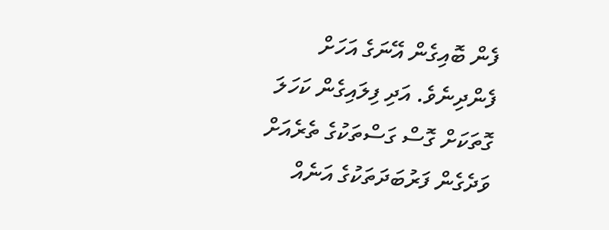ފެން ބޮއިގެން އޭނަގެ އަހަށް ފެންދިނެވެ. އަދި ފިލައިގެން ކަހަލަ ގޮތަކަށް ގޮސް ގަސްތަކުގެ ތެރެއަށް ވަދެގެން ފަރުބަދަތަކުގެ އަނެއް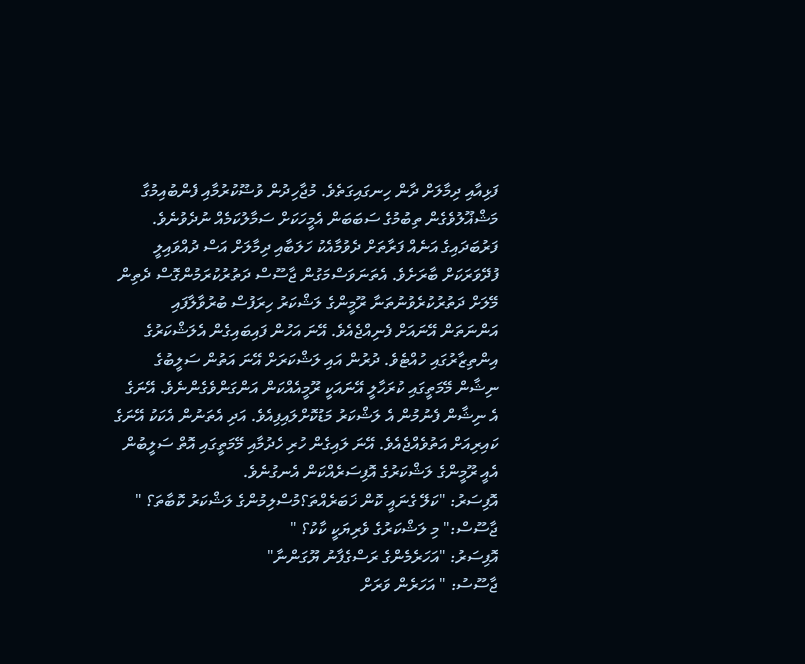ފަޅިއާއި ދިމާލަށް ދާން ހިނގައިގަތެވެ. މުޖާހިދުން ވުޟޫކުރުމާއި ފެންބުއިމުގާ މަޝްޣޫލުވެގެން ތިބުމުގެ ސަބަބަން އެމީހަކަށް ސަމާލުކަމެއް ނުދެވުނެވެ. ފަރުބަދައިގެ އަނެއް ފަރާތަށް ދެވުމާއެކު ހަލަބާއި ދިމާލަށް އަސް ދުއްވައިލީ ފުދޭވަރަކަށް ބާރަށެވެ. އެތަނަވަސްމަގުން ޖާސޫސް ދަތުރުކުރަމުންގޮސް ދެތިން މޭލަށް ދަތުރުކުރެވުނުތަނާ ރޫމީންގެ ލަޝްކަރު ހިރަފުސް ބުރުވާލާފައި އަންނަތަން އޭނައަށް ފެނިއްޖެއެވެ. އޭނަ އަހުން ފައިބައިގެން އެލަޝްކަރުގެ އިންތިޒާރުގައި ހުއްޓެވެ. ދުރުން އައި ލަޝްކަރަށް އޭނަ އަތުން ސަލީބުގެ ނިޝާން މޭމަތީގައި ކުރަހާލީ އޭނައަކީ ރޫމީއެއްކަން އަންގަންވެގެންނެވެ. އޭނަގެ އެ ނިޝާން ފެނުމުން އެ ލަޝްކަރު މަޑުކޮށްލައިފިއެވެ. އަދި އެތަނުން އެކަކު އޭނަގެ ކައިރިއަށް އަތުވެއްޖެއެވެ. އޭނަ ލައިގެން ހުރި ހެދުމާއި މޭމަތީގައި އޮތް ސަލީބުން އެއީ ރޫމީންގެ ލަޝްކަރުގެ އޮފިސަރެއްކަން އެނގުނެވެ.
އޮފިސަރު: "ކަލޭ ގެނައީ ކޮން ޚަބަރެއްތަ؟މުސްލިމުންގެ ލަޝްކަރު ކޮބާތަ؟ "
ޖާސޫސް:" މި ލަޝްކަރުގެ ވެރިޔަކީ ކާކު؟ "
އޮފިސަރު: "އަހަރެމެންގެ ރަސްގެފާނު ޔޫގަންނާ"
ޖާސޫސު: " އަހަރެން ވަރަށް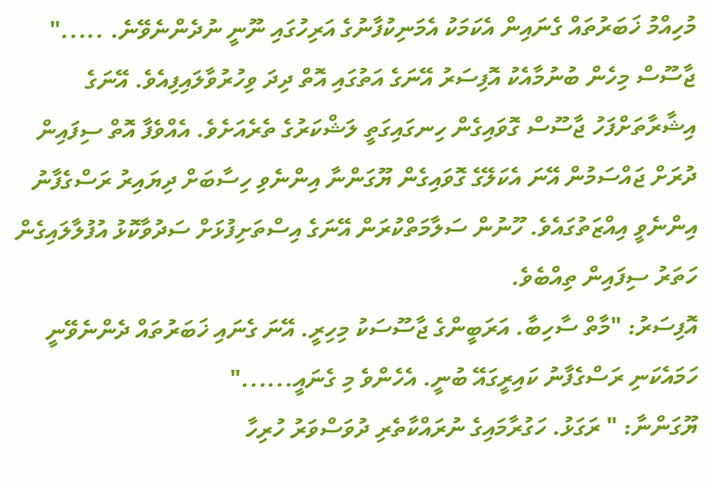މުހިއްމު ޚަބަރުތައް ގެނައިން އެކަމަކު އެމަނިކުފާނުގެ އަރިހުގައި ނޫނީ ނުދެންނެވޭނެ. ....."
ޖާސޫސް މިހެން ބުނުމާއެކު އޮފިސަރު އޭނަގެ އަތުގައި އޮތް ދިދަ ވިހުރުވާލައިފިއެވެ. އޭނަގެ އިޝާރާތަށްފަހު ޖާސޫސް ގޮވައިގެން ހިނގައިގަތީ ލަޝްކަރުގެ ތެރެއަށެވެ. އެއްވެފާ އޮތް ސިފައިން ދުރަށް ޖައްސަމުން އޭނަ އެކަލޭގެ ގޮވައިގެން ޔޫގަންނާ އިންނެވި ހިސާބަށް ދިޔައިރު ރަސްގެފާނު އިންނެވީ އިއްޒަތުގައެވެ. ހޫނުން ސަލާމަތްކުރަން އޭނަގެ އިސްތަށިފުޅަށް ސަދުވާކޮޅު އުފުލާލައިގެން ހަތަރު ސިފައިން ތިއްބެވެ.
އޮފިސަރު: "މާތް ސާހިބާ. އަރަބީންގެ ޖާސޫސަކު މިހިރީ. އޭނަ ގެނައި ޚަބަރުތައް ދެންނެވޭނީ ހަމައެކަނި ރަސްގެފާނު ކައިރީގައޭ ބުނީ. އެހެންވެ މި ގެނައީ......"
ޔޫގަންނާ: " ރަގަޅު. ހަގުރާމައިގެ ނުރައްކާތެރި ދުވަސްވަރު ހުރިހާ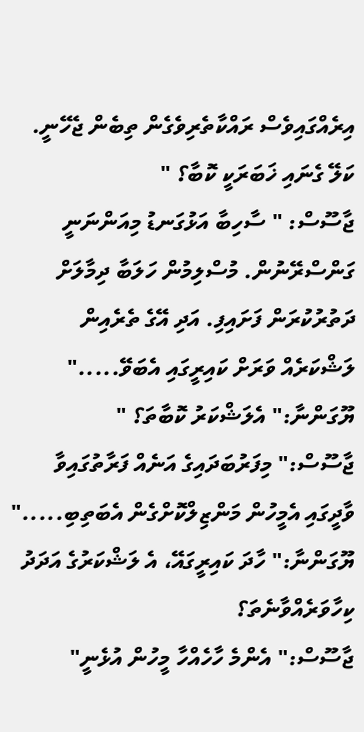އިރެއްގައިވެސް ރައްކާތެރިވެގެން ތިބެން ޖެހޭނީ. ކަލޭ ގެނައި ޚަބަރަކީ ކޮބާ؟ "
ޖާސޫސް: " ސާހިބާ އަޅުގަނޑު މިއަންނަނީ ގަންސްރޭނުން. މުސްލިމުން ހަލަބާ ދިމާލަށް ދަތުރުކުރަން ފަށައިފި. އަދި އޭގެ ތެރެއިން ލަޝްކަރެއް ވަރަށް ކައިރީގައި އެބަވޭ....."
ޔޫގަންނާ:" އެލަޝްކަރު ކޮބާތަ؟ "
ޖާސޫސް:" މިފަރުބަދައިގެ އަނެއް ފަރާތުގައިވާ ވާދީގައި އެމީހުން މަންޒިލްކޮށްގެން އެބަތިބި....."
ޔޫގަންނާ:" ހާދަ ކައިރީގައޭ، އެ ލަޝްކަރުގެ އަދަދު ކިހާވަރެއްވާނެތަ؟
ޖާސޫސް:" އެންމެ ހާހެއްހާ މީހުން އުޅެނީ"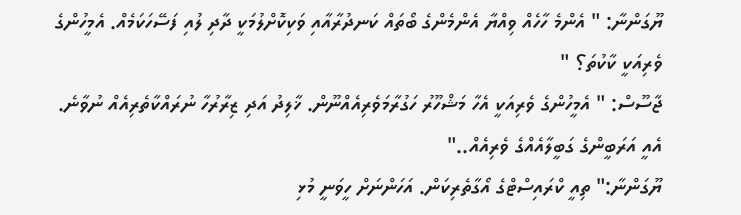ޔޫގަންނާ: " އެންމެ ހާހެއް ވިއްޔާ އެންމެންގެ ބޯތައް ކަނދުރާއާއި ވަކިކޮށްލުމަކީ ދާދި ލުއި ފަސޭހަކަމެއް. އެމީހުންގެ ވެރިއަކީ ކާކުތަ؟ "
ޖާސޫސް: " އެމީހުންގެ ވެރިއަކީ އެހާ މަޝްހޫރު ހަގުރާމަވެރިއެއްނޫން. ޚާލިދު އަދި ޒިރާރުހާ ނުރައްކާތެރިއެއް ނުވާނެ. އެއީ އަރަބީންގެ ގަބީލާއެއްގެ ވެރިއެއް.."
ޔޫގަންނާ:" ތިއީ ކްރައިސްޓްގެ އޯގާތެރިކަން. އަހަންނަށް ހީވަނީ މުޅި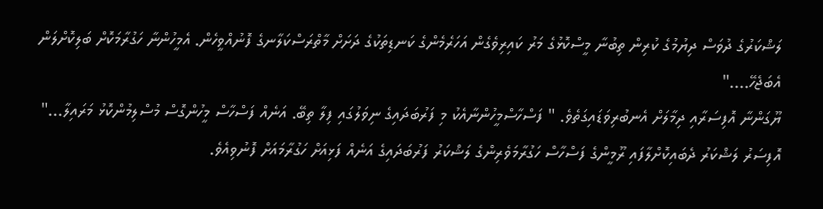ލަޝްކަރުގެ ދުވަސް ދިޔުމުގެ ކުރިން ތިބުނާ މީސްކޮޅުގެ މަރު ކައިރިވެގެން އަހަރެމެންގެ ކަނޑިތަކުގެ ދަށަށް މާތްރަސްކަލާނގެ ފޮނުއްވީހެން. އެމީހުންނާ ހަގުރާމަކޮށް ބަލިކޮށްލަން އެބަޖެހޭ...."
ޔޫގަންނާ އޮފިސަރާއި ދިމާލަށް އެނބުރިވަޑައިގަތެވެ. " ފަސްހާސްމީހުންނާއެކު މި ފަރުބަދައިގެ ނިވަލުގައި ފިލާ ތިބޭ. އަނެއް ފަސްހާސް މީހުންގޮސް މުސްލިމުންކޮޅު މަރައިލާ..."
އޮފިސަރު ލަޝްކަރު ދެބައިކޮށްލާފައި ރޫމީންގެ ފަސްހާސް ހަގުރާމަވެރިންގެ ލަޝްކަރު ފަރުބަދައިގެ އަނެއް ފަޅިއަށް ހަގުރާމައަށް ފޮނުވިއެވެ.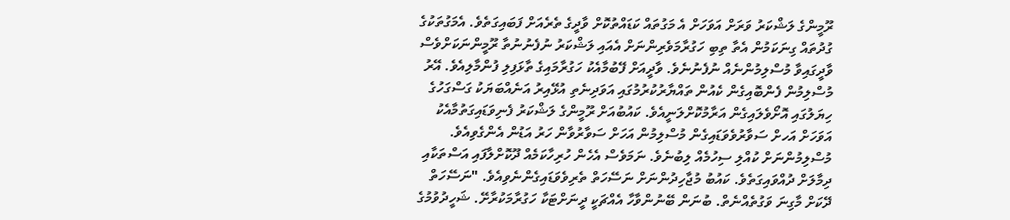ރޫމީންގެ ލަޝްކަރު ވަރަށް އަވަހަށް އެ މަގުތައް ކަޑައްތުކޮށް ވާދީގެ ތެރެއަށް ފަބައިގަތެވެ. އެމަގުތަކުގެ ގުދުތައް ގިނަކަމުން އެތާ ތިބި ހަގުރާމަވެރިންނަށް އެއައި ލަޝްކަރު ނުފެނުނުތާ ރޫމީންނަކަށްވެސް ވާދީގައިވާ މުސްލިމުންނެއް ނުފެނުނެވެ. ވާދީއަށް ފޭބުމާއެކު ހަގުރާމައިގެ ތާޅަފިލި ފުންމާލިއެވެ. އޭރު މުސްލިމުން ފެންބޮއިގެން ކެއުން ތައްޔާރުކުރުމުގައި އަވަދިނެތި އުޅޭއިރު އަނެއްބަޔަކު ގަސްގަހުގެ ހިޔަލުގައި އޮށޯވެލައިގެން އަރާމުކޮށްލަނީއެވެ. ކައުބުއަށް ރޫމީންގެ ލަޝްކަރު ފެނިވަޑައިގަތުމާއެކު އަވަހަށް އަހށް ސަވާރުވެވަޑައިގެން މުސްލިމުން އަހަށް ސަވާރުވާން ހަރު އަޑުން އެންގެވިއެވެ.
މުސްލިމުންނަށް ކުއްލި ސިހުމެއް ލިބުނެވެ. ނަމަވެސް އެހެން ހުރިހާކަމެއް ދޫކޮށްލާފައި އަސްތަކާއި ދިމާލަށް ދުއްވައިގަތެވެ. ކައުބު މުޖާހިދުންނަށް ނަސޭހަތް ތެރިވެވަޑައިގެންނެވިއެވެ. "ނަސޭހަތް ދޭކަށް މާގިނަ ވަގުތެއްނެތް. ބުނަން ބޭނުންވާހާ އެއްޗަކީ ދީނަށްޓަކާ ހަގުރާމަކުރާށޭ. ޝަހީދުވުމުގެ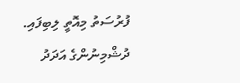ފުރުސަތު މިއޮތީ ލިބިފައި. ދުޝްމިނުންގެ އަދަދު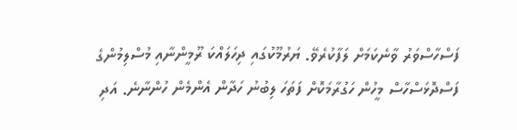ފަސްހާސްވަރު ވާނެކަމަށް ލަފާކުރެވޭ. ޔަރުމޫކުގައި ދިހަލައްކަ ރޫމީންނާއި މުސްލިމުންގެ ފަސްދޮޅަސްހާސް މީހުން ހަގުރާމަކޮށް ފަތަހަ ލިބުނު ހަދާން އެންމެން ހުންނާނެ. އަދި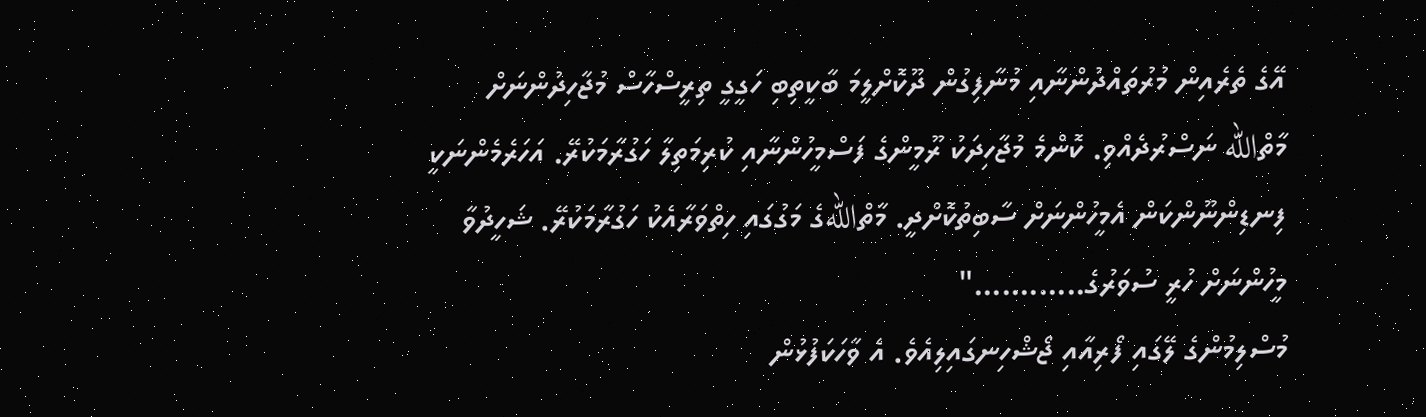އޭގެ ތެރެއިން މުރުތައްދުންނާއި މުނާފިގުން ދޫކޮށްލީމަ ބާކީތިބި ހަގީގީ ތިރީސްހާސް މުޖާހިދުންނަށް މާތްالله ނަސްރުދެއްވި. ކޮންމެ މުޖާހިދަކު ރޫމީންގެ ފަސްމީހުންނާއި ކުރިމަތިލާ ހަގުރާމަކުރޭ. އަހަރެމެންނަކީ ފިނޑިންނޫންކަން އެމީހުންނަށް ސާބިތުކޮށްދީ. މާތްاللهގެ މަގުގައި ހިތްވަރާއެކު ހަގުރާމަކުރޭ. ޝަހީދުވާ މީހުންނަށް ހުރީ ސުވަރުގެ............"
މުސްލިމުންގެ ލޭގައި ފޯރިއާއި ޖޯޝްހިނގައިލިއެވެ. އެ ވާހަކަފުޅުން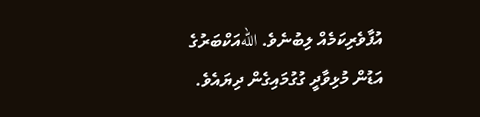އުފާވެރިކަމެއް ލިބުނެވެ. اللهއަކްބަރުގެ އަޑުން މުޅިވާދީ ގުގުމައިގެން ދިޔައެވެ.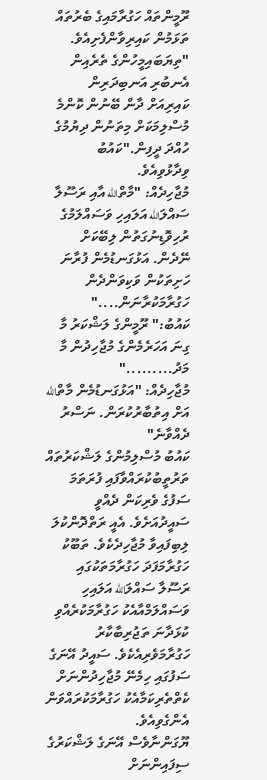ރޫމީންތައް ހަގުރާމައިގެ ބެރުތައް ތަޅަމުން ކައިރިވާންފެށިއެވެ.
"ތިޔަބައިމީހުންގެ ތެރެއިން އެނބުރި އަނބިދަރިން ކައިރިއަށް ދާން ބޭނުން ކޮންމެ މުސްލިމަކަށް މިތަނުން ދިޔުމުގެ ހުއްދަ ދީފިން."ކައުބު ވިދާޅުވިއެވެ.
މުޖާހިދެއް: "މާތްالله އާއި ރަސޫލާ ސައްލަالله އަލައިހި ވަސައްލަމުގެ ރުހިވޮޑިނުގަތުން ލިބޭކަށް ނޭދެން. އަޅުގަނޑުމެން ފުރާނަ ހަށިތަކުން ވަކިވަންދެން ހަގުރާމަކުރާނަން...."
ކައުބު:" ރޫމީންގެ ލަޝްކަރު މާ ގިނަ އަހަރެމެންގެ މުޖާހިދުން މާ މަދު........."
މުޖާހިދެއް: "އަޅުގަނޑުމެން މާތްالله އަށް އިތުބާރުކުރަން. ނަސްރު ދެއްވާނެ"
ކައުބު މުސްލިމުންގެ ލަޝްކަރުތައް ތަރުތީބުކުރައްވާފައި ފުރަތަމަ ސަފުގެ ވެރިކަން ދެއްވީ ސައީދުއަށެވެ. އެއީ ރަތްދޮންކުލަ ލިބިފައިވާ މުޖާހިދެކެވެ. ތަބޫކު ހަގުރާމަފަދަ ހަގުރާމަތަކުގައި ރަސޫލާ ސައްލަالله އަލައިހި ވަސައްލަމްއާއެކު ހަގުރާމަކުރެއްވި ކުޅަދާނަ ތަޖުރިބާކާރު ހަގުރާމަވެރިއެކެވެ. ސައީދު އޭނަގެ ސަފުގައި ހިމެނޭ މުޖާހިދުންނަށް ކެތްތެރިކަމާއެކު ހަގުރާމަކުރައްވަން އެންގެވިއެވެ.
ޔޫގަންނާވެސް އޭނަގެ ލަޝްކަރުގެ ސިފައިންނަށް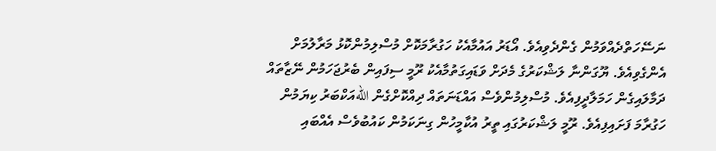ނަސޭހަތްދެއްވަމުން ގެންދެވިއެވެ. އޯޑަރު އައުމާއެކު ހަގުރާމަކޮށް މުސްލިމުންކޮޅު މަރާލުމަށް އެންގެވިއެވެ. ޔޫގަންނާ ލަޝްކަރުގެ މެދަށް ވަޑައިގަތުމާއެކު ރޫމީ ސިފައިން ބެރުޖަހަމުން ނޭޒާތައް ދަމާލައިގެން ހަމަލާދީފިއެވެ. މުސްލިމުންވެސް އައްޑަނަތައް ދިއްކޮށްގެން اللهއަކްބަރު ކިޔަމުން ހަގުރާމަ ފަށައިފިއެވެ. ރޫމީ ލަޝްކަރުގައި ތީރު އުކާމީހުން ގިނަކަމުން ކައުބުވެސް އެއްބައި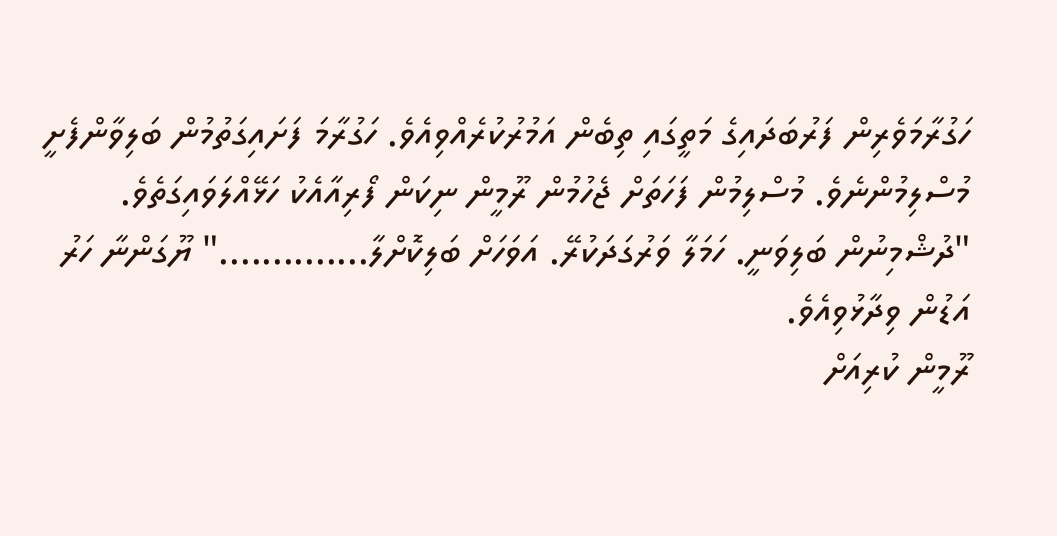ހަގުރާމަވެރިން ފަރުބަދައިގެ މަތީގައި ތިބެން އަމުރުކުރެއްވިއެވެ. ހަގުރާމަ ފަށައިގަތުމުން ބަލިވާންފެށީ މުސްލިމުންނެވެ. މުސްލިމުން ފަހަތަށް ޖެހުމުން ރޫމީން ނިކަން ފޯރިއާއެކު ހަޅޭއްލަވައިގަތެވެ.
"ދުޝްމިނުން ބަލިވަނީ. ހަމަލާ ވަރުގަދަކުރޭ. އަވަހަށް ބަލިކޮށްލާ.............." ޔޫގަންނާ ހަރު އަޑުން ވިދާޅުވިއެވެ.
ރޫމީން ކުރިއަށް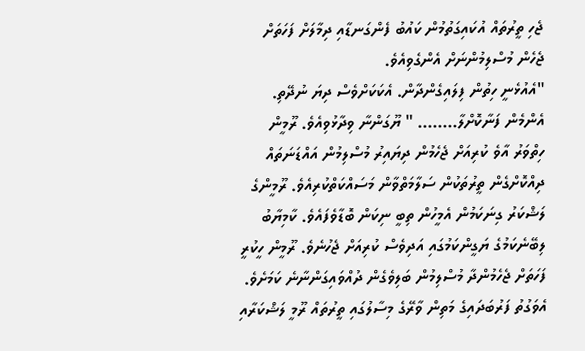ޖެހި ތީރުތައް އުކައިގަތުމުން ކައުބު ފެންގަނޑާއި ދިމާލަށް ފަހަތަށް ޖެހެން މުސްލިމުންނަށް އެންގެވިއެވެ.
"އެއުޅެނީ ހިތުން ފިލައިގެންދާން. އެކަކަށްވެސް ދިޔަ ނުދޭތި. އެންމެން ފަނާކޮށްލާ........ " ޔޫގަންނާ ވިދާޅުވިއެވެ. ރޫމީން ހިތްވަރު އާވެ ކުރިއަށް ޖެހެމުން ދިޔައިރު މުސްލިމުން އައްޑަނަތައް ދިއްކޮށްގެން ތީރުތަކުން ސަލާމަތްވާން މަސައްކަތްކުރިއެވެ. ރޫމީންގެ ލަޝްކަރު ގިނަކަމުން އެމީހުން ތިބީ ނިކަން ބޮޑާވެފައެވެ. ކާމިޔާބު ލިބޭނެކަމުގެ ޔަގީންކަމުގައި އަދިވެސް ކުރިއަށް ޖެހުނެވެ. ރޫމީން ހީކުރީ ފަހަތަށް ޖެހެމުންދާ މުސްލިމުން ބަލިވެގެން ދުއްވައިގަންނާނެ ކަމަށެވެ. އެވަގުތު ފަރުބަދައިގެ މަތިން ވާރޭގެ މިސާލުގައި ތީރުތައް ރޫމީ ލަޝްކަރާއި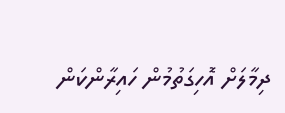ދިމާލަށް އޮހިގަތުމުން ހައިރާންކަން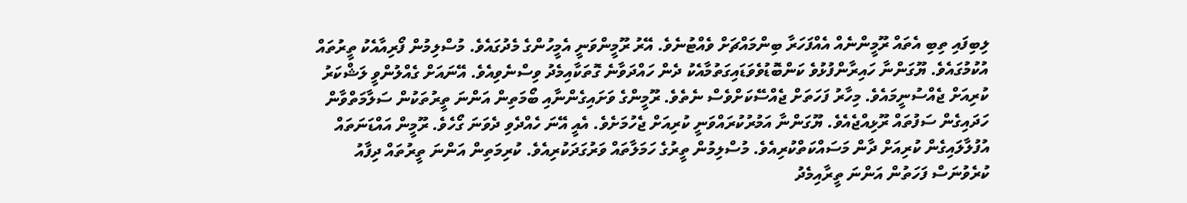ލިބިފައި ތިބި އެތައް ރޫމީންނެއް އެއްފަހަރާ ބިންމައްޗަށް ވެއްޓުނެވެ. އޭރު ރޫމީންވަނީ އެމީހުންގެ މެދުގައެވެ. މުސްލިމުން ފޯރިއާއެކު ތީރުތައް އުކުމުގައެވެ. ޔޫގަންނާ ހައިރާންފުޅުވެ ކަންބޮޑުވެވަޑައިގަތުމާއެކު ދެން ހައްދަވާނެ ގޮތަކާއިމެދު ވިސްނެވިއެވެ. އޭނައަށް ގެއްލުންވީ ލަޝްކަރު ކުރިއަށް ޖެއްސުނީމައެވެ. މިހާރު ފަހަތަށް ޖެއްސޭކަށްވެސް ނެތެވެ. ރޫމީންގެ ވަށައިގެންނާއި ބޯމަތިން އަންނަ ތީރުތަކުން ސަލާމަތްވާން ހަދައިގެން ސަފުތައް ރޫޅިއްޖެއެވެ. ޔޫގަންނާ އަމުރުކުރައްވަނީ ކުރިއަށް ޖެހުމަށެވެ. އެއީ އޭނަ ހެއްދެވި ދެވަނަ ގޯހެވެ. ރޫމީން އައްޑަނަތައް އުފުލާލައިގެން ކުރިއަށް ދާން މަސައްކަތްކުރިއެވެ. މުސްލިމުން ތީރުގެ ހަމަލާތައް ވަރުގަދަކުރިއެވެ. ކުރިމަތިން އަންނަ ތީރުތައް ދިފާއު ކުރެވުނަސް ފަހަތުން އަންނަ ތީރާއިމެދު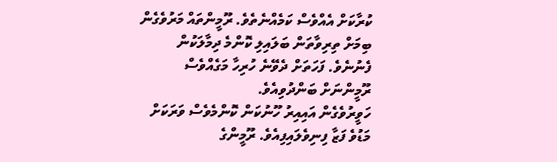ކުރާކަށް އެއްވެސް ކަމެއްނެތެވެ. ރޫމީންތައް މަރުވެގެން ބިމަށް ތިރިވާތަން ބަލައިލި ކޮންމެ ދިމާލަކުން ފެނުނެވެ. ފަހަތަށް ދެވޭނެ ހުރިހާ މަގެއްވެސް ރޫމީންނަށް ބަންދުވިއެވެ.
ހަވީރުވެގެން އައިއިރު ހޫނުކަން ކޮންމެވެސް ވަރަކަށް މަޑުވެ ފަޒާ ފިނިވެލައިފިއެވެ. ރޫމީންގެ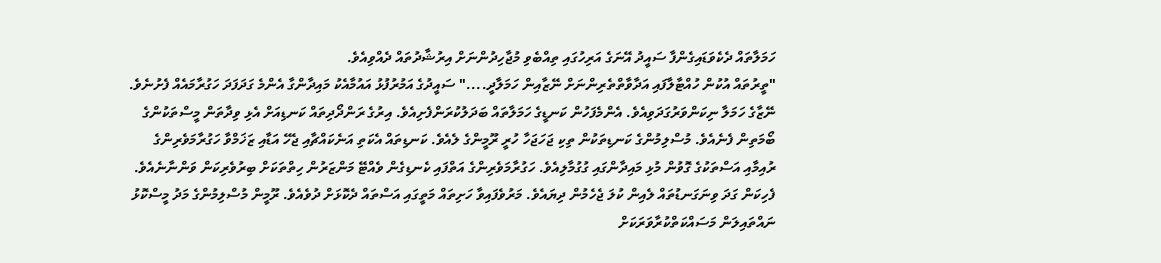ހަމަލާތައް ދެކެވަޑައިގެންފާ ސައީދު އޭނަގެ އަރިހުގައި ތިއްބެވި މުޖާހިދުންނަށް އިރުޝާދުތައް ދެއްވިއެވެ.
"ތީރުތައް އުކުން ހުއްޓާލާފައި އަދާވާތްތެރިންނަށް ނޭޒާއިން ހަމަލާދީ...." ސައީދުގެ އަމުރުފުޅު އައުމާއެކު މައިދާންގާ އެންމެ ގަދަފަދަ ހަގުރާމައެއް ފެށުނެވެ. ނޭޒާގެ ހަމަލާ ނިކަންވަރުގަދަވިއެވެ. އެންމެފަހުން ކަނޑީގެ ހަމަލާތައް ބަދަލުކުރަންފެށިއެވެ. އިރުގެ ރަންދޯދިތައް ކަނޑިއަށް އެޅި ވިދާތަން މީސްތަކުންގެ ބޯމަތިން ފެނެއެވެ. މުސްލިމުންގެ ކަނޑިތަކުން ތިކި ޖަހަޖަހާ ހުރީ ރޫމީންގެ ލެއެވެ. ކަނޑިތައް އެކަތި އަނެކައްޗާއި ޖެހޭ އަޑާއި ޒަޚަމްވާ ހަގުރާމަވެރިންގެ ރުއިމާއި އަސްތަކުގެ ގޮވުން މުޅި މައިދާންގައި ގުގުމާލިއެވެ. ހަގުރާމަވެރިންގެ އަތްފައި ކެނޑިގެން ވެއްޓޭ މަންޒަރުން ހިތްތަކަށް ބިރުވެރިކަން ވަންނާނެއެވެ. ފެހިކަން ގަދަ ވިނަގަނޑުތައް ލެއިން ކުލަ ޖެހެމުން ދިޔައެވެ. މަރުވެފައިވާ ހަށިތައް މަތީގައި އަސްތައް ދެކޮޅަށް ދުވެއެވެ. ރޫމީން މުސްލިމުންގެ މަދު މީސްކޮޅު ނައްތައިލަން މަސައްކަތްކުރާވަރަކަށް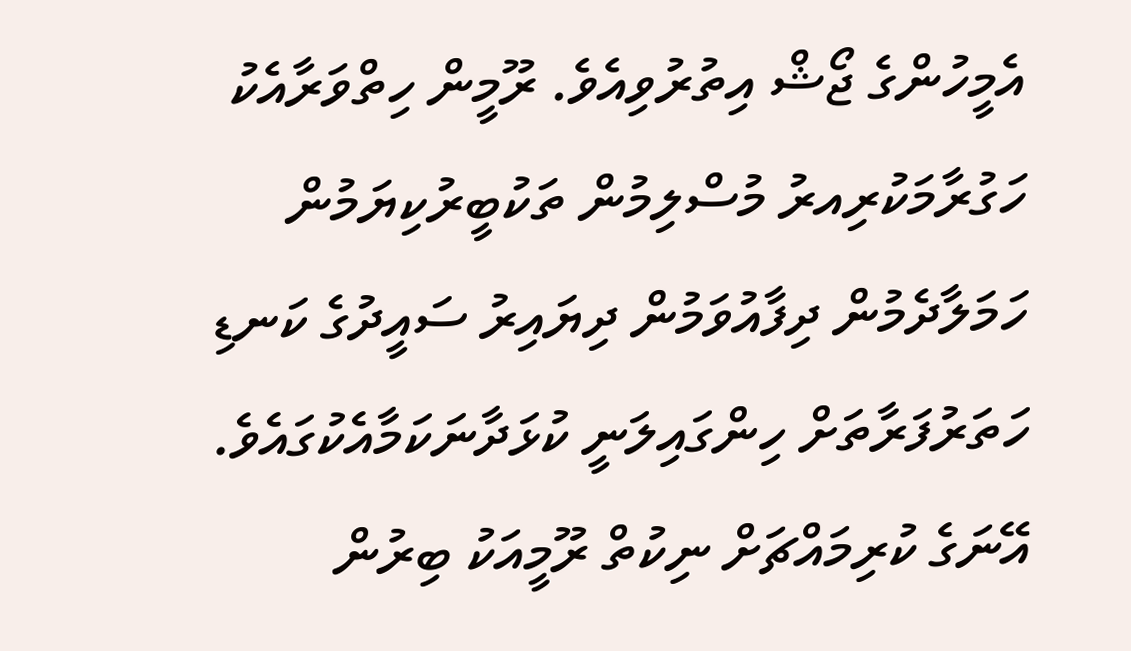އެމީހުންގެ ޖޯޝް އިތުރުވިއެވެ. ރޫމީން ހިތްވަރާއެކު ހަގުރާމަކުރިއރު މުސްލިމުން ތަކުބީރުކިޔަމުން ހަމަލާދެމުން ދިފާއުވަމުން ދިޔައިރު ސައީދުގެ ކަނޑި ހަތަރުފަރާތަށް ހިންގައިލަނީ ކުޅަދާނަކަމާއެކުގައެވެ. އޭނަގެ ކުރިމައްޗަށް ނިކުތް ރޫމީއަކު ބިރުން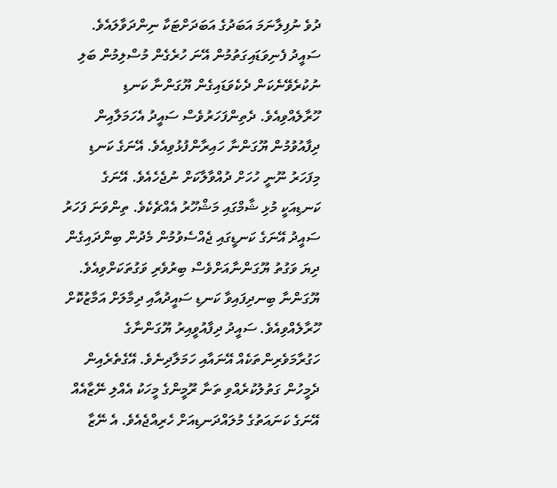ދުވެ ނުފިލާނަމަ އަބަދުގެ އަބަދަށްޓަކާ ނިންދަވާލައެވެ. ސައީދު ފެނިވަޑައިގަތުމުން އޭނަ ހުރެގެން މުސްލިމުން ބަލި ނުކުރެވޭނެކަން ދެކެވަޑައިގެން ޔޫގަންނާ ކަނޑި ހޫރާލެއްވިއެވެ. ދެތިންފަހަރުވެސް ސައީދު އެހަމަލާއިން ދިފާއުވުމުން ޔޫގަންނާ ހައިރާންފުޅުވިއެވެ. އޭނަގެ ކަނޑި މިފަހަރު ނޫނީ ހުހަށް ދުއްވާލާކަށް ނުޖެހެއެވެ. އޭނަގެ ކަނޑިއަކީ މުޅި ޝާމްގައި މަޝްހޫރު އެއްޗެކެވެ. ތިންވަނަ ފަހަރު ސައީދު އޭނަގެ ކަނޑީގައި ޖެއްސެވުމުން މެދުން ބިންދައިގެން ދިޔަ ވަގުތު ޔޫގަންނާއަށްވެސް ބިރުވެރި ވަގުތަކަށްވިއެވެ. ޔޫގަންނާ ބިނދިފައިވާ ކަނޑި ސައީދުއާއި ދިމާލަށް އަމާޒުކޮށް ހޫރާލެއްވިއެވެ. ސައީދު ދިފާއުވީއިރު ޔޫގަންނާގެ ހަގުރާމަވެރިންތަކެއް އޭނައާއި ހަމަލާދިނެވެ. އޭގެތެރެއިން ދެމީހުން ގަތުލުކުރެއްވި ތަނާ ރޫމީންގެ މީހަކު އެއްލި ނޭޒާއެއް އޭނަގެ ކަނައަތުގެ މުލައްދަނޑިއަށް ހެރިއްޖެއެވެ. އެ ނޭޒާ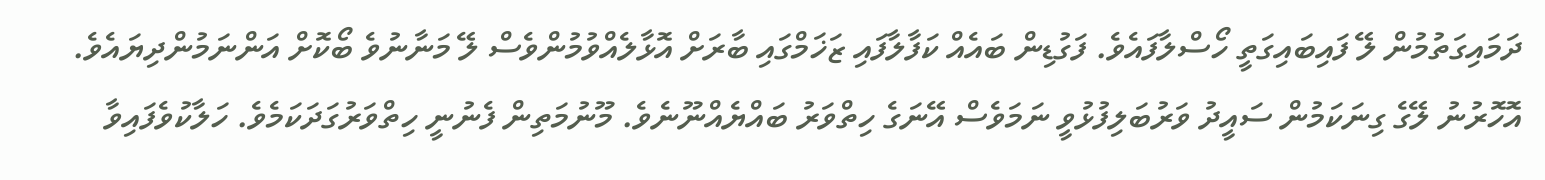ދަމައިގަތުމުން ލޭ ފައިބައިގަތީ ހޯސްލާފައެވެ. ފަގުޑިން ބައެއް ކަފާލާފައި ޒަޚަމްގައި ބާރަށް އޮޅާލެއްވުމުންވެސް ލޭ މަނާނުވެ ބޯކޮށް އަންނަމުންދިޔައެވެ. އޮހޮރުނު ލޭގެ ގިނަކަމުން ސައީދު ވަރުބަލިފުޅުވީ ނަމަވެސް އޭނަގެ ހިތްވަރު ބައްޔެއްނޫނެވެ. މޫނުމަތިން ފެނުނީ ހިތްވަރުގަދަކަމެވެ. ހަލާކުވެފައިވާ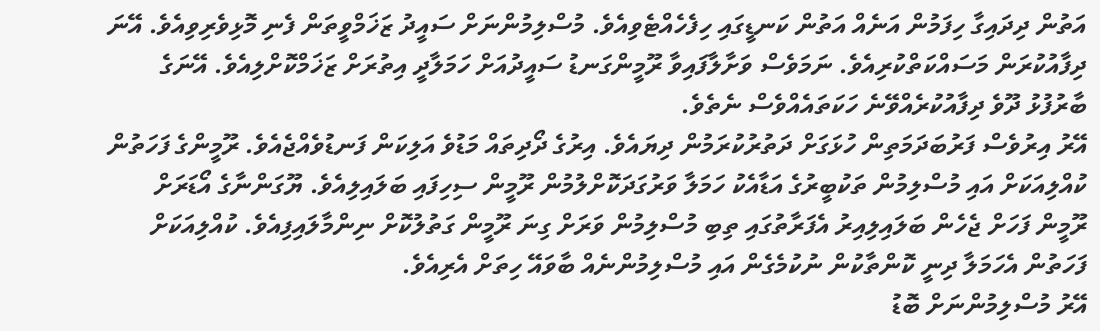އަތުން ދިދައިގާ ހިފަމުން އަނެއް އަތުން ކަނޑީގައި ހިފެހެއްޓެވިއެވެ. މުސްލިމުންނަށް ސައީދު ޒަޚަމްވީތަން ފެނި މޮޅިވެރިވިއެވެ. އޭނަ ދިފާއުކުރަން މަސައްކަތްކުރިއެވެ. ނަމަވެސް ވަށާލާފައިވާ ރޫމީންގަނޑު ސައީދުއަށް ހަމަލާދީ އިތުރަށް ޒަޚަމްކޮށްލިއެވެ. އޭނަގެ ބާރުފުޅު ދޫވެ ދިފާއުކުރެއްވޭނެ ހަކަތައެއްވެސް ނެތެވެ.
އޭރު އިރުވެސް ފަރުބަދަމަތިން ހުޅަގަށް ދަތުރުކުރަމުން ދިޔައެވެ. އިރުގެ ދޯދިތައް މަޑުވެ އަލިކަން ފަނޑުވެއްޖެއެވެ. ރޫމީންގެ ފަހަތުން ކުއްލިއަކަށް އައި މުސްލިމުން ތަކުބީރުގެ އަޑާއެކު ހަމަލާ ވަރުގަދަކޮށްލުމުން ރޫމީން ސިހިފައި ބަލައިލިއެވެ. ޔޫގަންނާގެ އޯޑަރަށް ރޫމީން ފަހަށް ޖެހެން ބަލައިލިއިރު އެފަރާތުގައި ތިބި މުސްލިމުން ވަރަށް ގިނަ ރޫމީން ގަތުލުކޮށް ނިންމާލައިފިއެވެ. ކުއްލިއަކަށް ފަހަތުން އެހަމަލާ ދިނީ ކޮންތާކުން ނުކުމެގެން އައި މުސްލިމުންނެއް ބާވައޭ ހިތަށް އެރިއެވެ.
އޭރު މުސްލިމުންނަށް ބޮޑު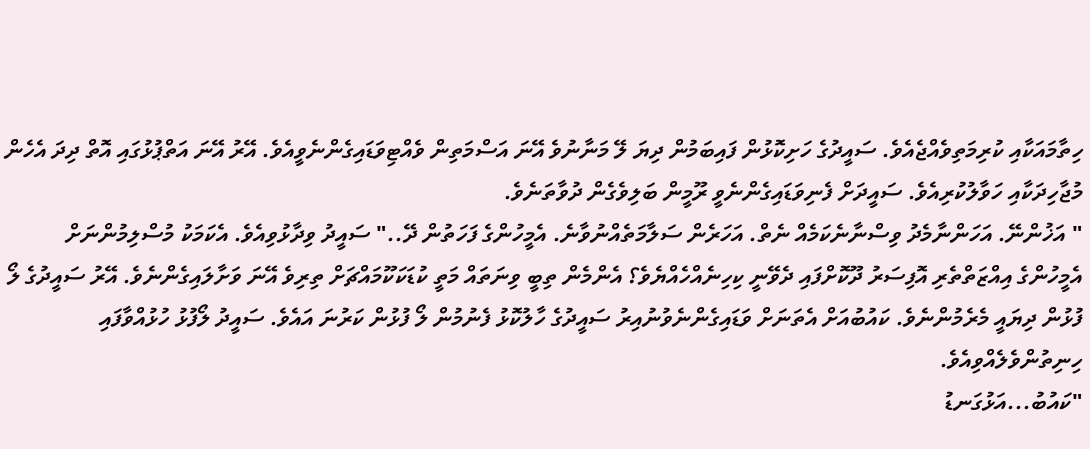ހިތާމައަކާއި ކުރިމަތިވެއްޖެއެވެ. ސައީދުގެ ހަށިކޮޅުން ފައިބަމުން ދިޔަ ލޭ މަނާނުވެ އޭނަ އަސްމަތިން ވެއްޓިވަޑައިގެންނެވީއެވެ. އޭރު އޭނަ އަތްޕުޅުގައި އޮތް ދިދަ އެހެން މުޖާހިދަކާއި ހަވާލުކުރިއެވެ. ސައީދަށް ފެނިވަޑައިގެންނެވީ ރޫމީން ބަލިވެގެން ދުވާތަނެވެ.
" އަޚުންނޭ. އަހަންނާމެދު ވިސްނާނެކަމެއް ނެތް. އަހަރެން ސަލާމަތެއްނުވާނެ. އެމީހުންގެ ފަހަތުން ދޭ.." ސައީދު ވިދާޅުވިއެވެ. އެކަމަކު މުސްލިމުންނަށް އެމީހުންގެ އިއްޒަތްތެރި އޮފިސަރު ދޫކޮށްފައި ދެވޭނީ ކިހިނެއްހެއްޔެވެ؟ އެންމެން ތިބީ ވިނަތައް މަތީ ކުޑަކަކޫމައްޗަށް ތިރިވެ އޭނަ ވަށާލައިގެންނެވެ. އޭރު ސައީދުގެ ލޯ ފުޅުން ދިޔައީ މެރެމުންނެވެ. ކައުބުއަށް އެތަނަށް ވަޑައިގެންނެވުނުއިރު ސައީދުގެ ހާލުކޮޅު ފެނުމުން ލޯ ފުޅުން ކަރުނަ އައެވެ. ސައީދު ލޯފުޅު ހުޅުއްވާފައި ހިނިތުންވެލެއްވިއެވެ.
"ކައުބު...އަޅުގަނޑު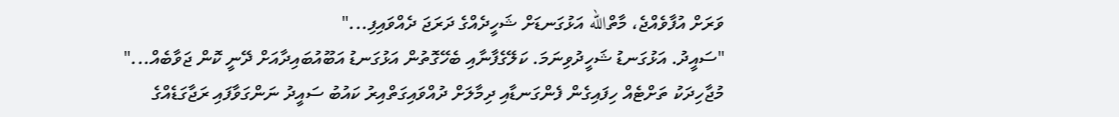ވަރަށް އުފާވެއްޖެ، މާތްالله އަޅުގަނޑަށް ޝަހީދެއްގެ ދަރަޖަ ދެއްވައިފި..."
"ސައީދު. އަޅުގަނޑު ޝަހީދުވިނަމަ. ކަލޭގެފާނާއި ބެހޭގޮތުން އަޅުގަނޑު އަބޫއުބައިދާއަށް ދޭނީ ކޮން ޖަވާބެއް..."
މުޖާހިދަކު ތަށްޓެއް ހިފައިގެން ފެންގަނޑާއި ދިމާލަށް ދުއްވައިގަތްއިރު ކައުބު ސައީދު ނަންގަވާފައި ރަޖާގަޑެއްގެ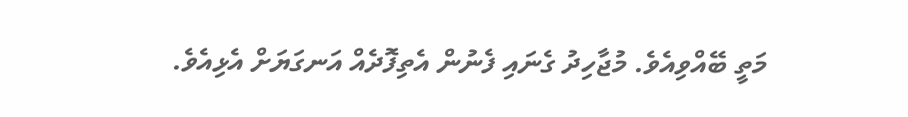މަތީ ބޭއްވިއެވެ. މުޖާހިދު ގެނައި ފެނުން އެތިފޮދެއް އަނގަޔަށް އެޅިއެވެ.